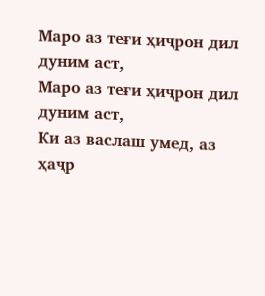Маро аз теғи ҳиҷрон дил дуним аст,
Маро аз теғи ҳиҷрон дил дуним аст,
Ки аз васлаш умед, аз ҳаҷр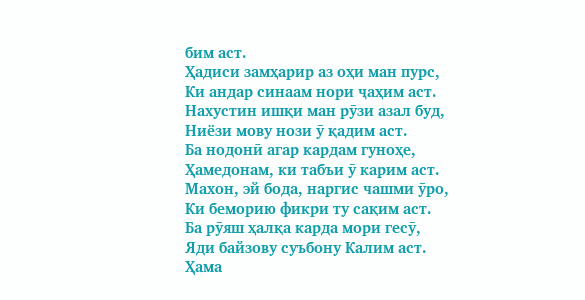бим аст.
Ҳадиси замҳарир аз оҳи ман пурс,
Ки андар синаам нори ҷаҳим аст.
Нахустин ишқи ман рӯзи азал буд,
Ниёзи мову нози ӯ қадим аст.
Ба нодонӣ агар кардам гуноҳе,
Ҳамедонам, ки табъи ӯ карим аст.
Махон, эй бода, наргис чашми ӯро,
Ки беморию фикри ту сақим аст.
Ба рӯяш ҳалқа карда мори гесӯ,
Яди байзову суъбону Калим аст.
Ҳама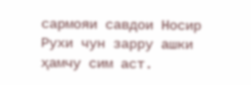сармояи савдои Носир
Рухи чун зарру ашки ҳамчу сим аст.